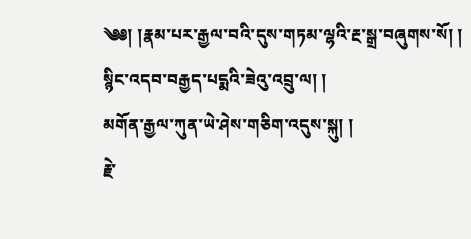༄༅། །རྣམ་པར་རྒྱལ་བའི་དུས་གཏམ་ལྷའི་རྔ་སྒྲ་བཞུགས་སོ། །
སྙིང་འདབ་བརྒྱད་པདྨའི་ཟེའུ་འབྲུ་ལ། །
མགོན་རྒྱལ་ཀུན་ཡེ་ཤེས་གཅིག་འདུས་སྐུ། །
རྗེ་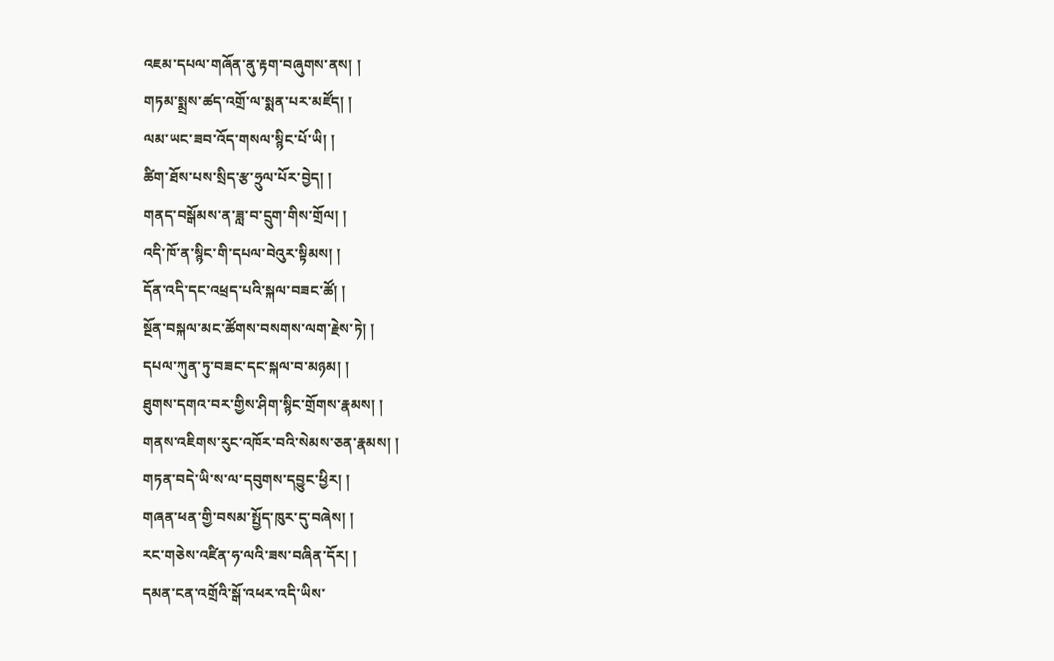འཇམ་དཔལ་གཞོན་ནུ་རྟག་བཞུགས་ནས། །
གཏམ་སྨྲས་ཚད་འགྲོ་ལ་སྨན་པར་མཛོད། །
ལམ་ཡང་ཟབ་འོད་གསལ་སྙིང་པོ་ཡི། །
ཚིག་ཐོས་པས་སྲིད་རྩ་ཧྲུལ་པོར་བྱེད། །
གནད་བསྒོམས་ན་ཟླ་བ་དྲུག་གིས་གྲོལ། །
འདི་ཁོ་ན་སྙིང་གི་དཔལ་བེའུར་སྟིམས། །
དོན་འདི་དང་འཕྲད་པའི་སྐལ་བཟང་ཚོ། །
སྔོན་བསྐལ་མང་ཚོགས་བསགས་ལག་རྗེས་ཏེ། །
དཔལ་ཀུན་ཏུ་བཟང་དང་སྐལ་བ་མཉམ། །
ཐུགས་དགའ་བར་གྱིས་ཤིག་སྙིང་གྲོགས་རྣམས། །
གནས་འཇིགས་རུང་འཁོར་བའི་སེམས་ཅན་རྣམས། །
གཏན་བདེ་ཡི་ས་ལ་དབུགས་དབྱུང་ཕྱིར། །
གཞན་ཕན་གྱི་བསམ་སྤྱོད་ཁུར་དུ་བཞེས། །
རང་གཅེས་འཛིན་ཧ་ལའི་ཟས་བཞིན་དོར། །
དམན་ངན་འགྲོའི་སྒོ་འཕར་འདི་ཡིས་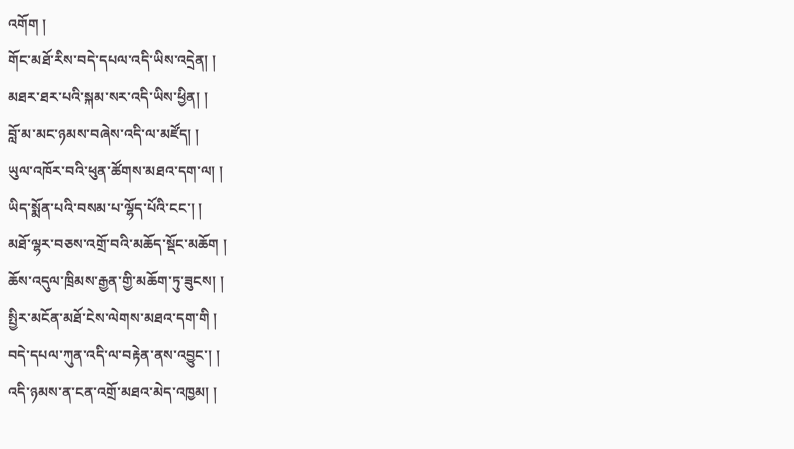འགོག །
གོང་མཐོ་རིས་བདེ་དཔལ་འདི་ཡིས་འདྲེན། །
མཐར་ཐར་པའི་སྐམ་སར་འདི་ཡིས་ཕྱིན། །
བློ་མ་མང་ཉམས་བཞེས་འདི་ལ་མཛོད། །
ཡུལ་འཁོར་བའི་ཕུན་ཚོགས་མཐའ་དག་ལ། །
ཡིད་སྨོན་པའི་བསམ་པ་ལྷོད་པོའི་ངང་། །
མཐོ་ལྷར་བཅས་འགྲོ་བའི་མཆོད་སྡོང་མཆོག །
ཆོས་འདུལ་ཁྲིམས་རྒྱན་གྱི་མཆོག་ཏུ་ཟུངས། །
སྤྱིར་མངོན་མཐོ་ངེས་ལེགས་མཐའ་དག་གི །
བདེ་དཔལ་ཀུན་འདི་ལ་བརྟེན་ནས་འབྱུང་། །
འདི་ཉམས་ན་ངན་འགྲོ་མཐའ་མེད་འཁྱམ། །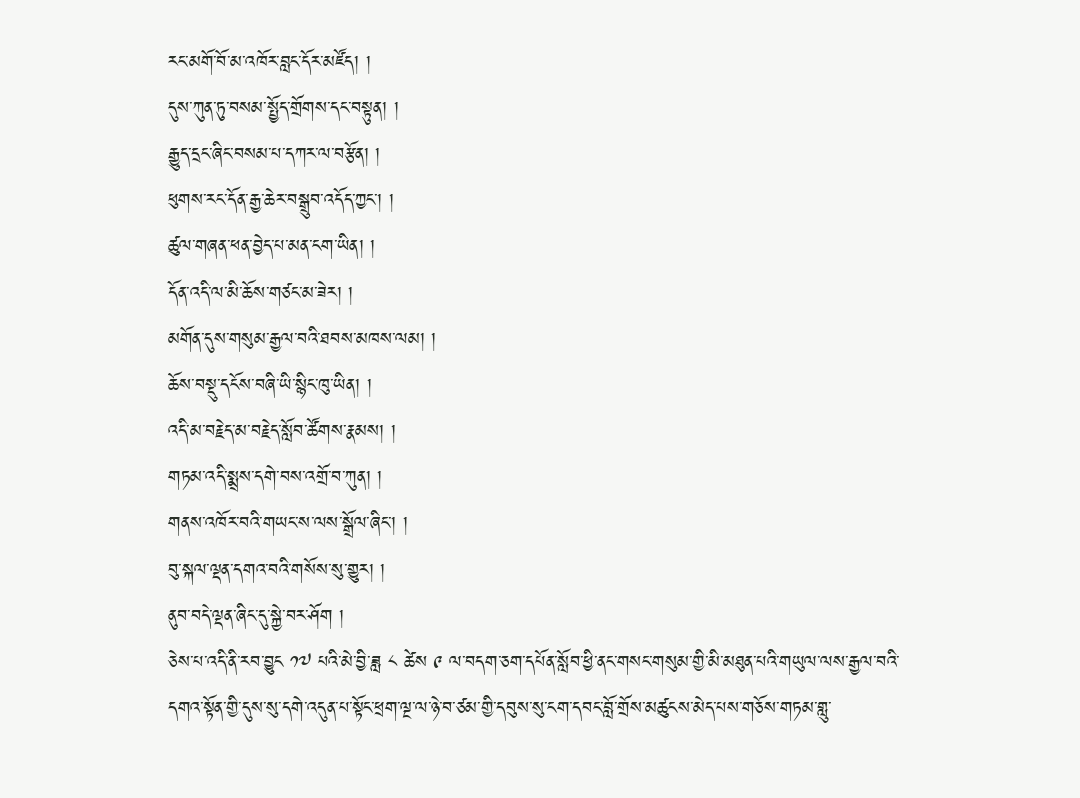རང་མགོ་བོ་མ་འཁོར་བླང་དོར་མཛོད། །
དུས་ཀུན་ཏུ་བསམ་སྤྱོད་གྲོགས་དང་བསྟུན། །
རྒྱུད་དྲང་ཞིང་བསམ་པ་དཀར་ལ་བརྩོན། །
ཕུགས་རང་དོན་རྒྱ་ཆེར་བསྒྲུབ་འདོད་ཀྱང་། །
ཚུལ་གཞན་ཕན་བྱེད་པ་མན་ངག་ཡིན། །
དོན་འདི་ལ་མི་ཆོས་གཙང་མ་ཟེར། །
མགོན་དུས་གསུམ་རྒྱལ་བའི་ཐབས་མཁས་ལམ། །
ཆོས་བསྡུ་དངོས་བཞི་ཡི་སྙིང་ཁུ་ཡིན། །
འདི་མ་བརྗེད་མ་བརྗེད་སློབ་ཚོགས་རྣམས། །
གཏམ་འདི་སྨྲས་དགེ་བས་འགྲོ་བ་ཀུན། །
གནས་འཁོར་བའི་གཡང་ས་ལས་སྒྲོལ་ཞིང་། །
བུ་སྐལ་ལྡན་དགའ་བའི་གསོས་སུ་གྱུར། །
ནུབ་བདེ་ལྡན་ཞིང་དུ་སྐྱེ་བར་ཤོག །
ཅེས་པ་འདི་ནི་རབ་བྱུང ༡༧ པའི་མེ་བྱི་ཟླ ༨ ཚེས ༩ ལ་བདག་ཅག་དཔོན་སློབ་ཕྱི་ནང་གསང་གསུམ་གྱི་མི་མཐུན་པའི་གཡུལ་ལས་རྒྱལ་བའི་དགའ་སྟོན་གྱི་དུས་སུ་དགེ་འདུན་པ་སྟོང་ཕྲག་ལྔ་ལ་ཉེ་བ་ཙམ་གྱི་དབུས་སུ་ངག་དབང་བློ་གྲོས་མཚུངས་མེད་པས་གཅོས་གཏམ་གླུ་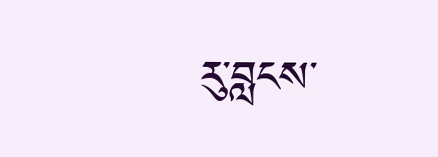རུ་བླངས་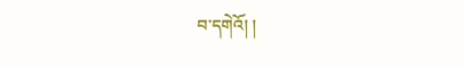བ་དགེའོ། །